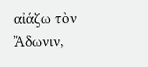αἰάζω τὸν Ἄδωνιν,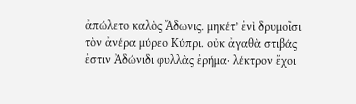ἀπώλετο καλὸς Ἄδωνις. μηκέτ’ ἐνὶ δρυμοῖσι τὸν ἀνέρα μύρεο Κύπρι. οὐκ ἀγαθὰ στιβάς ἐστιν Ἀδώνιδι φυλλὰς ἐρήμα· λέκτρον ἔχοι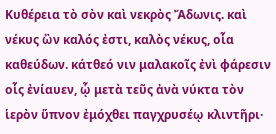Κυθέρεια τὸ σὸν καὶ νεκρὸς Ἄδωνις. καὶ νέκυς ὢν καλός ἐστι, καλὸς νέκυς, οἷα καθεύδων. κάτθεό νιν μαλακοῖς ἐνὶ φάρεσιν οἷς ἐνίαυεν, ᾧ μετὰ τεῦς ἀνὰ νύκτα τὸν ἱερὸν ὕπνον ἐμόχθει παγχρυσέῳ κλιντῆρι·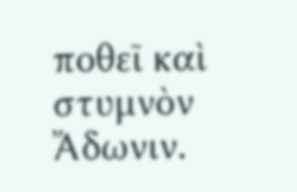ποθεῖ καὶ στυμνὸν Ἄδωνιν.